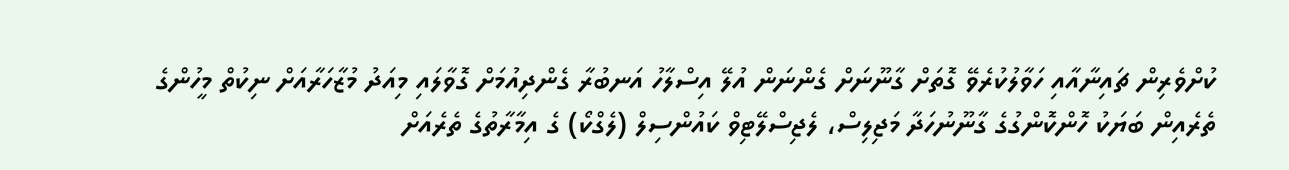ކުށްވެރިން ޗައިނާއާއި ހަވާލުކުރެވޭ ގޮތަށް ގާނޫނަށް ގެންނަން އުލޭ އިސްލާހު އަނބުރާ ގެންދިއުމަށް ގޮވާލައި މިއަދު މުޒާހަރާއަށް ނިކުތް މީހުންގެ ތެރެއިން ބަޔަކު ހޮންކޮންގުގެ ގާނޫނުހަދާ މަޖިލިސް، ލެޖިސްލޭޓިވް ކައުންސިލް (ލެގްކޯ) ގެ އިމާރާތުގެ ތެރެއަށް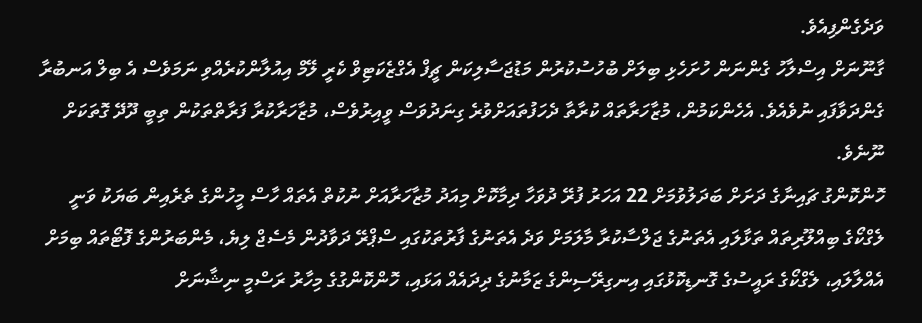ވަދެގެންފިއެވެ.
ގާނޫނަށް އިސްލާހު ގެންނަން ހުށަހެޅި ބިލަށް ބުހުސުކުރުން މަޑުޖަސާލިކަން ޗީފް އެގްޒެކަޓިވް ކެރީ ލޭމް އިއުލާންކުރެއްވި ނަމަވެސް އެ ބިލް އަނބުރާ ގެންދަވާފައި ނުވެއެވެ. އެހެންކަމުން، މުޒާހަރާތައް ކުރާތާ ދެހަފުތައަށްވުރެ ގިނަދުވަސް ވީއިރުވެސް، މުޒާހަރާކުރާ ފަރާތްތަކުން ތިބީ ދޫދޭ ގޮތަކަށް ނޫނެވެ.
ހޮންކޮންގު ޗައިނާގެ ދަށަށް ބަދަލުވުމަށް 22 އަހަރު ފުރޭ ދުވަހާ ދިމާކޮށް މިއަދު މުޒާހަރާއަށް ނުކުތް އެތައް ހާސް މީހުންގެ ތެރެއިން ބަޔަކު ވަނީ ލެގްކޯގެ ބިއްލޫރިތައް ތަޅާލައި އެތަނުގެ ޖަލްސާކުރާ މާލަމަށް ވަދެ އެތަނުގެ ފާރުތަކުގައި ސްޕްރޭ ދަވާދުން މެސެޖް ލިޔެ، މެންބަރުންގެ ފޮޓޯތައް ބިމަށް އެއްލާލައި، ލެގްކޯގެ ރައީސުގެ ގޮނޑިކޮޅުގައި އިނގިރޭސިންގެ ޒަމާނުގެ ދިދައެއް އަޅައި، ހޮންކޮންގުގެ މިހާރު ރަސްމީ ނިޝާނަށް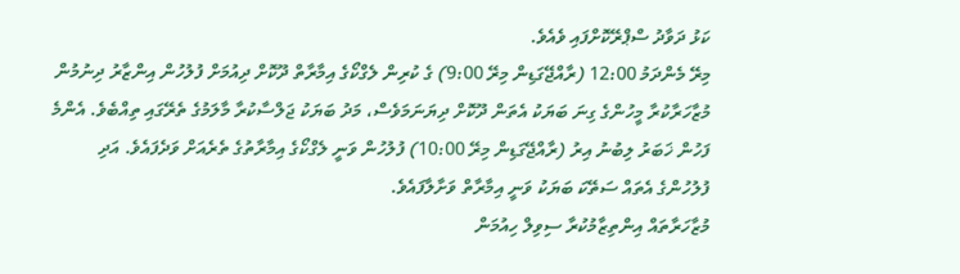ކަޅު ދަވާދު ސްޕްރޭކޮށްފައި ވެއެވެ.
މިރޭ މެންދަމު 12:00 (ރާއްޖޭގަޑިން މިރޭ 9:00) ގެ ކުރިން ލެގްކޯގެ އިމާރާތް ދޫކޮށް ދިއުމަށް ފުލުހުން އިންޒާރު ދިނުމުން މުޒާހަރާކުރާ މީހުންގެ ގިނަ ބަޔަކު އެތަން ދޫކޮށް ދިޔަނަމަވެސް، މަދު ބަޔަކު ޖަލްސާކުރާ މާލަމުގެ ތެރޭގައި ތިއްބެވެ. އެންމެ ފަހުން ޚަބަރު ލިބުނު އިރު (ރާއްޖޭގަޑިން މިރޭ 10:00) ފުލުހުން ވަނީ ލެގްކޯގެ އިމާރާތުގެ ތެރެއަށް ވަދެފައެވެ. އަދި ފުލުހުންގެ އެތައް ސަތޭކަ ބަޔަކު ވަނީ އިމާރާތް ވަށާލާފައެވެ.
މުޒާހަރާތައް އިންތިޒާމުކުރާ ސިވިލް ހިއުމަން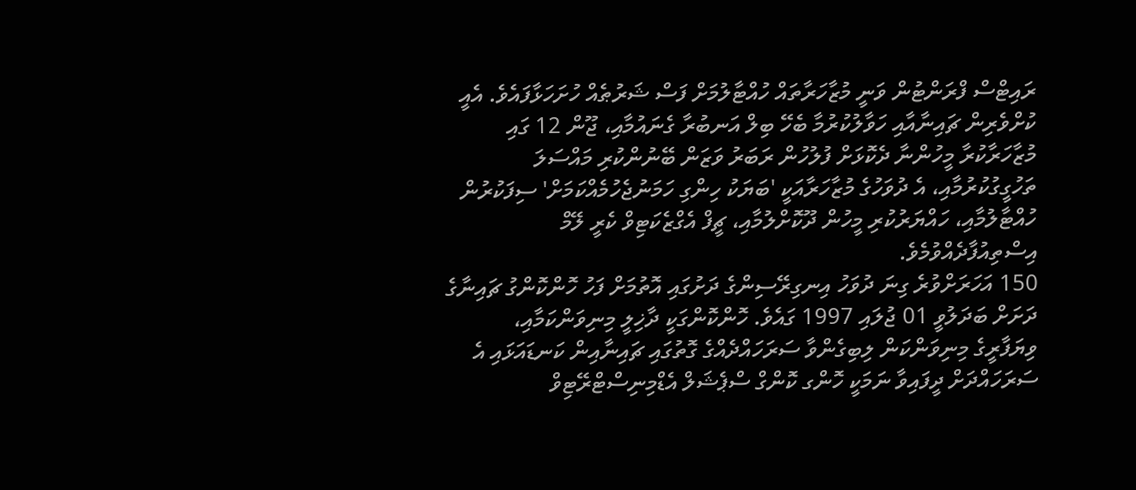ރައިޓްސް ފްރަންޓުން ވަނީ މުޒާހަރާތައް ހުއްޓާލުމަށް ފަސް ޝަރުޠެއް ހުށަހަޅާފައެވެ. އެއީ ކުށްވެރިން ޗައިނާއާއި ހަވާލުކުރުމާ ބެހޭ ބިލް އަނބުރާ ގެނައުމާއި، ޖޫން 12 ގައި މުޒާހަރާކުރާ މީހުންނާ ދެކޮޅަށް ފުލުހުން ރަބަރު ވަޒަން ބޭނުންކުރި މައްސަލަ ތަހުގީގުކުރުމާއި، އެ ދުވަހުގެ މުޒާހަރާއަކީ 'ބަޔަކު ހިންގި ހަމަނުޖެހުމެއްކަމަށް' ސިފަކުރުން ހުއްޓާލުމާއި، ހައްޔަރުކުރި މީހުން ދޫކޮށްލުމާއި، ޗީފް އެގްޒެކަޓިވް ކެރީ ލޭމް އިސްތިއުފާދެއްވުމެވެ.
150 އަހަރަށްވުރެ ގިނަ ދުވަހު އިނގިރޭސިންގެ ދަށުގައި އޮތުމަށް ފަހު ހޮންކޮންގު ޗައިނާގެ ދަށަށް ބަދަލުވީ 01 ޖުލައި 1997 ގައެވެ. ހޮންކޮންގަކީ ދާޚިލީ މިނިވަންކަމާއި، ވިޔަފާރީގެ މިނިވަންކަން ލިބިގެންވާ ސަރަހައްދެއްގެ ގޮތުގައި ޗައިނާއިން ކަނޑައަޅައި އެ ސަރަހައްދަށް ދީފައިވާ ނަމަކީ ހޮންގ ކޮންގް ސްޕެޝަލް އެޑްމިނިސްޓްރޭޓިވް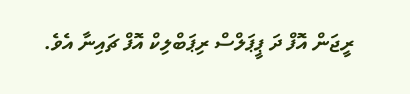ރީޖަން އޮފް ދަ ޕީޕަލްސް ރިޕަބްލިކް އޮފް ޗައިނާ އެވެ.